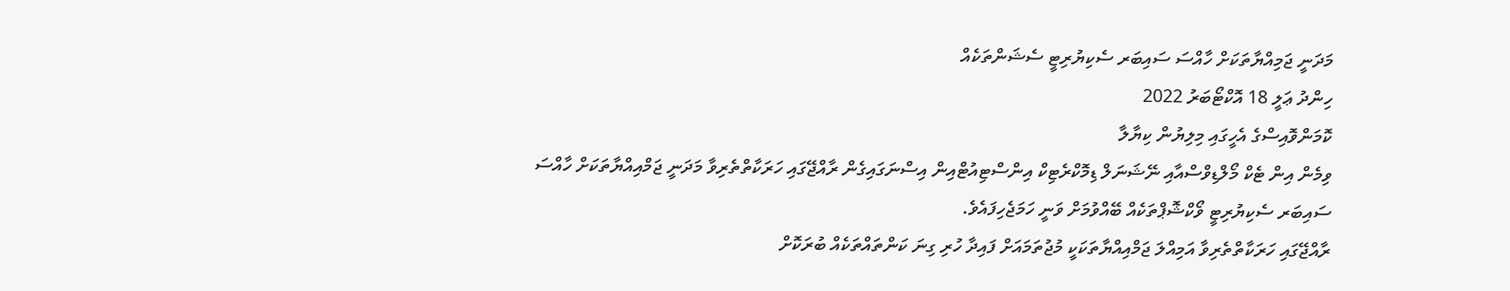މަދަނީ ޖަމިއްޔާތަކަށް ހާއްސަ ސައިބަރ ސެކިޔުރިޓީ ސެޝަންތަކެއް
ހިންދު ޢަލީ 18 އޮކްޓޯބަރު 2022
ކޮމަންވޮއިސްގެ އެހީގައި މިލިޔުން ކިޔާލާ
ވިމެން އިން ޓެކް މޯލްޑިވްސްއާއި ނޭޝަނަލް ޑިމޮކްރެޓިކް އިންސްޓިއުޓްއިން އިސްނަގައިގެން ރާއްޖޭގައި ހަރަކާތްތެރިވާ މަދަނީ ޖަމްއިއްޔާތަކަށް ހާއްސަ ސައިބަރ ސެކިޔުރިޓީ ވޯކްޝޮޕްތަކެއް ބޭއްވުމަށް ވަނީ ހަމަޖެހިފައެވެ.
ރާއްޖޭގައި ހަރަކާތްތެރިވާ އަމިއްލަ ޖަމްއިއްޔާތަކަކީ މުޖުތަމައަށް ފައިދާ ހުރި ގިނަ ކަންތައްތަކެއް ބުރަކޮށް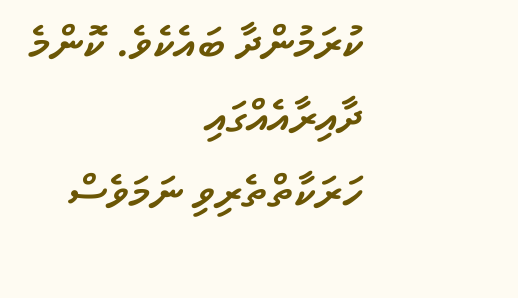ކުރަމުންދާ ބައެކެވެ. ކޮންމެ ދާއިރާއެއްގައި ހަރަކާތްތެރިވި ނަމަވެސް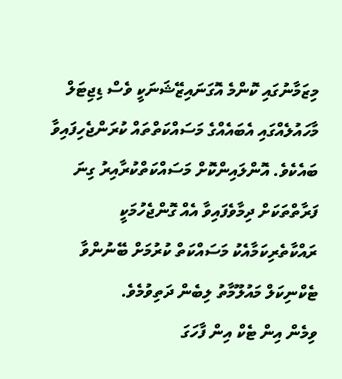މިޒަމާނުގައި ކޮންމެ އޮގަނައިޒޭޝަނަކީ ވެސް ޑިޖިޓަލް މާހައުލެއްގައި އެބައެއްގެ މަސައްކަތްތައް ކުރަންޖެހިފައިވާ ބައެކެވެ. އޮންލައިންކޮށް މަސައްކަތްކުރާއިރު ގިނަ ފަރާތްތަކަށް ދިމާވެފައިވާ އެއް ގޮންޖެހުމަކީ ރައްކާތެރިކަމާއެކު މަސައްކަތް ކުރުމަށް ބޭނުންވާ ޓެކްނިކަލް މައުލޫމާތު ލިބެން ދަތިވުމެވެ.
ވިމެން އިން ޓެކް އިން ފާހަގަ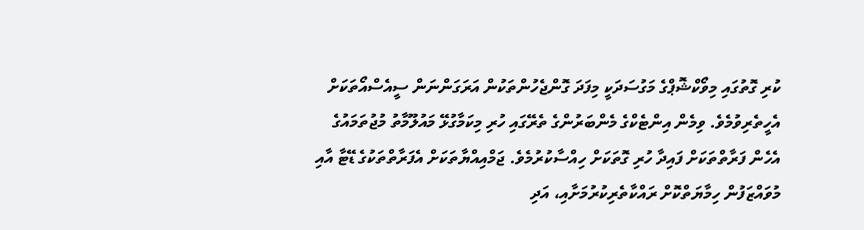ކުރި ގޮތުގައި މިވޯކްޝޮޕްގެ މަގުސަދަކީ މިފަދަ ގޮންޖެހުންތަކުން އަރަގަންނަން ސީއެސްއޯތަކަށް އެހީތެރިވުމެވެ. ވިމެން އިންޓެކްގެ މެންބަރުންގެ ތެރޭގައި ހުރި މިކަމާގުޅޭ މައުލޫމާތު މުޖުތަމައުގެ އެހެން ފަރާތްތަކަށް ފައިދާ ހުރި ގޮތަކަށް ހިއްސާކުރުމެވެ. ޖަމްއިއްޔާތަކަށް އެފަރާތްތަކުގެ ޑޭޓާ އާއި މުވައްޒަފުން ހިމާޔަތްކޮށް ރައްކާތެރިކުރުމަށާއި، އަދި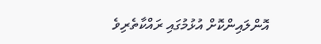އޮންލައިންކޮށް އުޅުމުގައި ރައްކާތެރިވެ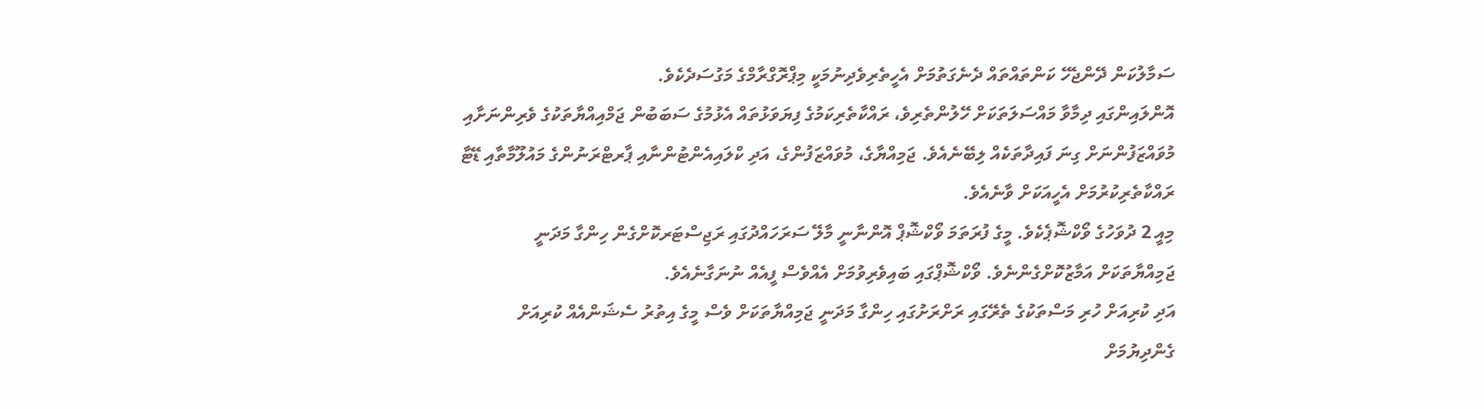ސަމާލުކަން ދޭންޖެހޭ ކަންތައްތައް ދެނެގަތުމަށް އެހީތެރިވެދިނުމަކީ މިޕްރޮގްރާމްގެ މަގުސަދެކެވެ.
އޮންލައިންގައި ދިމާވާ މައްސަލަތަކަށް ހޭލުންތެރިވެ، ރައްކާތެރިކަމުގެ ފިޔަވަޅުތައް އެޅުމުގެ ސަބަބުން ޖަމްއިއްޔާތަކުގެ ވެރިންނަށާއި މުވައްޒަފުންނަށް ގިނަ ފައިދާތަކެއް ލިބޭނެއެވެ. ޖަމިއްޔާގެ، މުވައްޒަފުންގެ، އަދި ކްލައިއެންޓުންނާއި ޕާރޓްރަނުންގެ މައުލޫމާތާއި ޑޭޓާ ރައްކާތެރިކުރުމަށް އެހީއަކަށް ވާނެއެވެ.
މިއީ 2 ދުވަހުގެ ވޯކްޝޮޕެކެވެ. މީގެ ފުރަތަމަ ވޯކްޝޮޕް އޮންނާނީ މާލޭ ސަރަހައްދުގައި ރަޖިސްޓަރކޮށްގެން ހިންގާ މަދަނީ ޖަމިއްޔާތަކަށް އަމާޒުކޮށްގެންނެވެ. ވޯކްޝޮޕްގައި ބައިވެރިވުމަށް އެއްވެސް ފީއެއް ނުނަގާނެއެވެ.
އަދި ކުރިއަށް ހުރި މަސްތަކުގެ ތެރޭގައި ރަށްރަށުގައި ހިންގާ މަދަނީ ޖަމިއްޔާތަކަށް ވެސް މީގެ އިތުރު ސެޝަންއެއް ކުރިއަށް ގެންދިޔުމަށް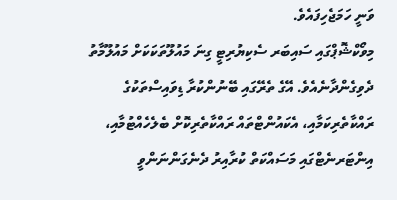ވަނީ ހަމަޖެހިފައެވެ.
މިވޯކްޝޮޕްގައި ސައިބަރ ސެކިޔުރިޓީ ގިނަ މައުލޫތަކަކަށް މައުލޫމާތު ދެވިގެންދާނެއެވެ. އޭގެ ތެރޭގައި ބޭނުންކުރާ ޑިވައިސްތަކުގެ ރައްކާތެރިކަމާއި، އެކައުންޓްތައް ރައްކާތެރިކޮށް ބެލެހެއްޓުމާއި، އިންޓަރނެޓްގައި މަސައްކަތް ކުރާއިރު ދެނެގަންނަންވީ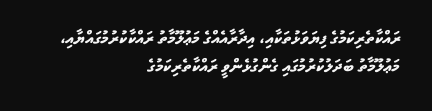ރައްކާތެރިކަމުގެ ފިޔަވަޅުތަކާއި، އިދާރާއެއްގެ މަޢުލޫމާތު ރައްކާކުރުމުގައްޔާއި، މަޢުލޫމާތު ބަދަލުކުރުމުގައި ގެންގުޅެންވީ ރައްކާތެރިކަމުގެ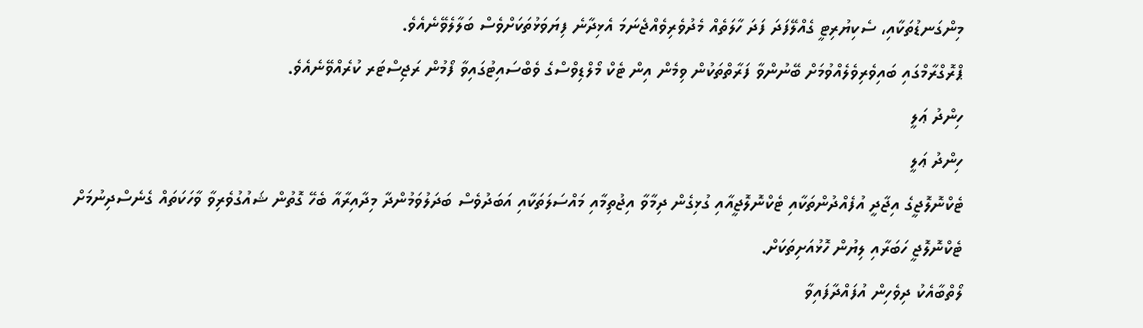މިންގަނޑުތަކާއި، ސެކިޔުރިޓީ ގެއްލޭފަދަ ފަދަ ހާލަތެއް މެދުވެރިވެއްޖެނަމަ އެޅިދާނެ ފިޔަވަޅުތަކަށްވެސް ބަލާލެވޭނެއެވެ.
ޕްރޮގްރާމްގައި ބައިވެރިވެލެއްވުމަށް ބޭނުންވާ ފަރާތްތަކުން ވިމެން އިން ޓެކް މޯލްޑިވްސްގެ ވެބްސައިޓުގައިވާ ފޯމުން ރަޖިސްޓަރ ކުރެއްވޭނެއެވެ.
ހިންދު ޢަލީ
ހިންދު ޢަލީ
ޓެކްނޮލޮޖީގެ އިޖާދީ އުފެއްދުންތަކާއި ޓެކްނޮލޮޖީއާއި ގުޅިގެން ދިމާވާ އިޖުތިމާއި މައްސަލަތަކާއި އަބަދުވެސް ބަދަލުވަމުންދާ މިދާއިރާއާ ބެހޭ ގޮތުން ޝައުގުވެރިވާ ވާހަކަތައް ގެނެސްދިނުމަށް
ޓެކްނޮލޮޖީ ހަބަރާއި ލިޔުން ހޮޅުއަށިތަކަށް.
ލޯތްބާއެކު ދިވެހިން އުފައްދާފައިވާ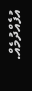އުފެއްދުމެއް.